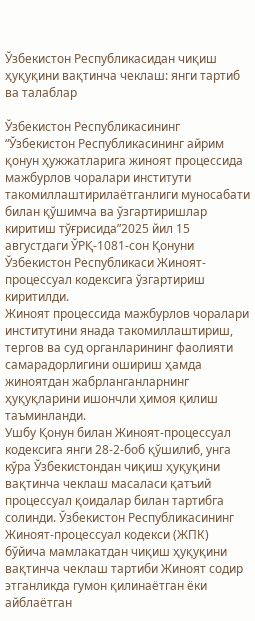Ўзбекистон Республикасидан чиқиш ҳуқуқини вақтинча чеклаш: янги тартиб ва талаблар

Ўзбекистон Республикасининг “Ўзбекистон Республикасининг айрим қонун ҳужжатларига жиноят процессида мажбурлов чоралари институти такомиллаштирилаётганлиги муносабати билан қўшимча ва ўзгартиришлар киритиш тўғрисида”2025 йил 15 августдаги ЎРҚ-1081-сон Қонуни Ўзбекистон Республикаси Жиноят-процессуал кодексига ўзгартириш киритилди.
Жиноят процессида мажбурлов чоралари институтини янада такомиллаштириш, тергов ва суд органларининг фаолияти самарадорлигини ошириш ҳамда жиноятдан жабрланганларнинг ҳуқуқларини ишончли ҳимоя қилиш таъминланди.
Ушбу Қонун билан Жиноят-процессуал кодексига янги 28-2-боб қўшилиб, унга кўра Ўзбекистондан чиқиш ҳуқуқини вақтинча чеклаш масаласи қатъий процессуал қоидалар билан тартибга солинди. Ўзбекистон Республикасининг Жиноят-процессуал кодекси (ЖПК) бўйича мамлакатдан чиқиш ҳуқуқини вақтинча чеклаш тартиби Жиноят содир этганликда гумон қилинаётган ёки айблаётган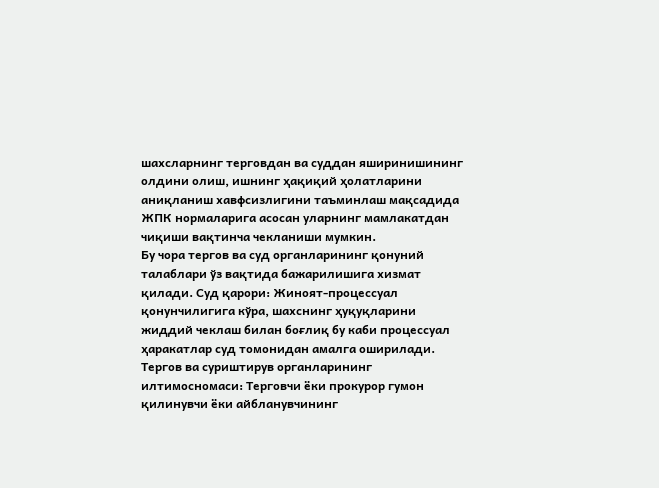шахсларнинг терговдан ва суддан яширинишининг олдини олиш, ишнинг ҳақиқий ҳолатларини аниқланиш хавфсизлигини таъминлаш мақсадида ЖПК нормаларига асосан уларнинг мамлакатдан чиқиши вақтинча чекланиши мумкин.
Бу чора тергов ва суд органларининг қонуний талаблари ўз вақтида бажарилишига хизмат қилади. Суд қарори: Жиноят-процессуал қонунчилигига кўра, шахснинг ҳуқуқларини жиддий чеклаш билан боғлиқ бу каби процессуал ҳаракатлар суд томонидан амалга оширилади.
Тергов ва суриштирув органларининг илтимосномаси: Терговчи ёки прокурор гумон қилинувчи ёки айбланувчининг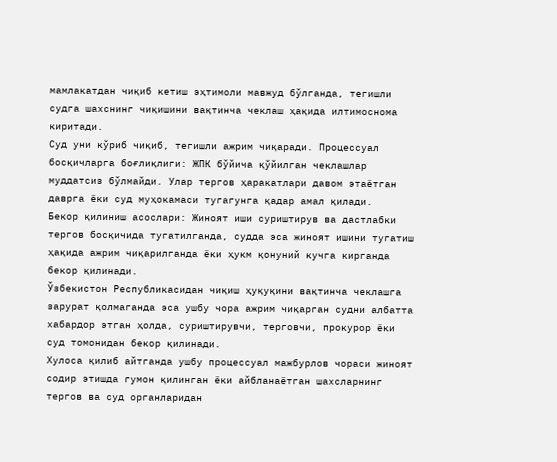мамлакатдан чиқиб кетиш эҳтимоли мавжуд бўлганда, тегишли судга шахснинг чиқишини вақтинча чеклаш ҳақида илтимоснома киритади.
Суд уни кўриб чиқиб, тегишли ажрим чиқаради. Процессуал босқичларга боғлиқлиги: ЖПК бўйича қўйилган чеклашлар муддатсиз бўлмайди. Улар тергов ҳаракатлари давом этаётган даврга ёки суд муҳокамаси тугагунга қадар амал қилади.
Бекор қилиниш асослари: Жиноят иши суриштирув ва дастлабки тергов босқичида тугатилганда, судда эса жиноят ишини тугатиш ҳақида ажрим чиқарилганда ёки ҳукм қонуний кучга кирганда бекор қилинади.
Ўзбекистон Республикасидан чиқиш ҳуқуқини вақтинча чеклашга зарурат қолмаганда эса ушбу чора ажрим чиқарган судни албатта хабардор этган ҳолда, суриштирувчи, терговчи, прокурор ёки суд томонидан бекор қилинади.
Хулоса қилиб айтганда ушбу процессуал мажбурлов чораси жиноят содир этишда гумон қилинган ёки айбланаётган шахсларнинг тергов ва суд органларидан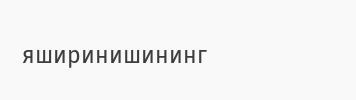яширинишининг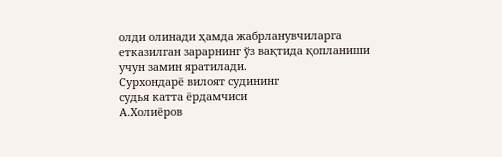олди олинади ҳамда жабрланувчиларга етказилган зарарнинг ўз вақтида қопланиши учун замин яратилади.
Сурхондарё вилоят судининг
судья катта ёрдамчиси
А.Холиёров